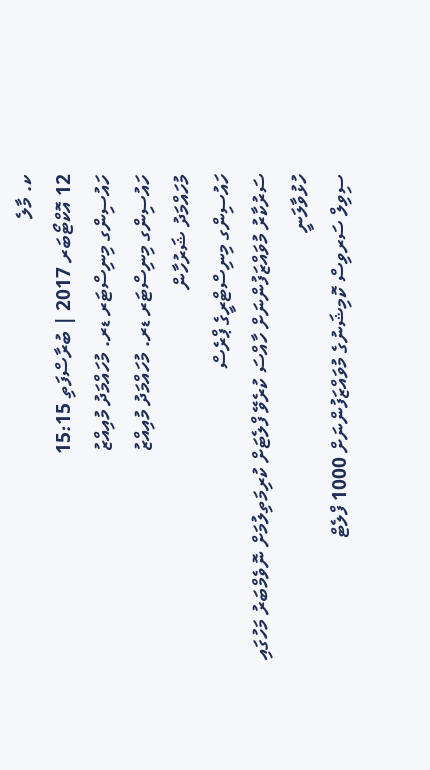ކ. މާލެ
12 އޮކްޓޯބަރ 2017 | ބުރާސްފަތި 15:15
ހައުސިންގ މިނިސްޓަރ ޑރ. މުހައްމަދު މުއިއްޒު
ހައުސިންގ މިނިސްޓަރ ޑރ. މުހައްމަދު މުއިއްޒު
މުހައްމަދު ޝަރުހާން
ހައުސިންގ މިނިސްޓްރީގެ ޕްރެސް
ސަރުކާރު މުވައްޒަފުންނަށް ހާއްސަ ކުރެވޭ ފްލެޓަށް ކުރިމަތިލުމަށް ނޮވެމްބަރު މަހުގައި ހުޅުވާލަނީ
ސިވިލް ސަރވިސް ކޮމިޝަނުގެ މުވައްޒަފުންނަށް 1000 ފްލެޓް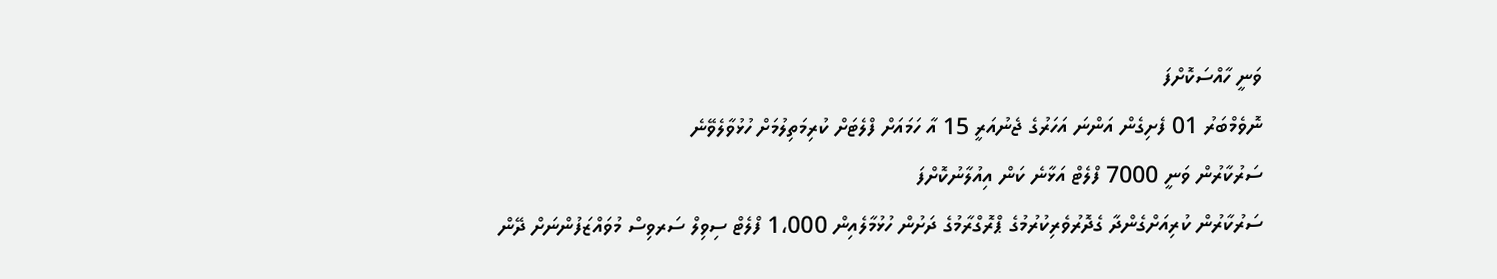ވަނީ ހާއްސަކޮށްފަ
ނޮވެމްބަރު 01 ފެށިގެން އަންނަ އަހަރުގެ ޖެނުއަރީ 15 އާ ހަމައަށް ފްލެޓަށް ކުރިމަތިލުމަށް ހުޅުވާލެވޭނެ
ސަރުކާރުން ވަނީ 7000 ފްލެޓް އަޅާނެ ކަން އިއުލާނުކޮށްފަ
ސަރުކާރުން ކުރިއަށްގެންދާ ގެދޮރުވެރިކުރުމުގެ ޕްރޮގްރާމުގެ ދަށުން ހުޅުމާލެއިން 1،000 ފްލެޓް ސިވިލް ސަރވިސް މުވައްޒަފުންނަށް ދޭން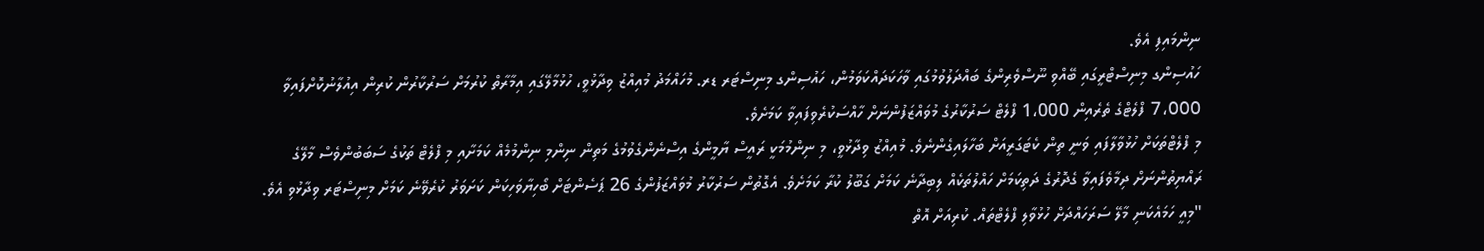ނިންމައިފި އެވެ.
ހައުސިންގ މިނިސްޓްރީގައި ބޭއްވި ނޫސްވެރިންގެ ބައްދަލުވުމުގައި ވާހަކަދައްކަވަމުން، ހައުސިންގ މިނިސްޓަރ ޑރ. މުހައްމަދު މުއިއްޒު ވިދާޅުވީ، ހުޅުމާލޭގައި އިމާރާތް ކުރުމަށް ސަރުކާރުން ކުރިން އިއުލާނުކޮށްފައިވާ 7،000 ފްލެޓްގެ ތެރެއިން 1،000 ފްލެޓް ސަރުކާރުގެ މުވައްޒަފުންނަށް ހާއްސަކުރެވިފައިވާ ކަމަށެވެ.
މި ފްލެޓްތަކަށް ހުޅުވާލާފައި ވަނީ ތިން ކެޓަގަރީއަށް ބަހާލައިގެންނެވެ. މުއިއްޒު ވިދާޅުވީ، މި ނިންމުމަކީ ރައީސް ޔާމީންގެ އިސްނެންގެވުމުގެ މަތިން ނިންމި ނިންމުމެއް ކަމަށާއި މި ފްލެޓް ތަކުގެ ސަބަބުންވެސް މާލޭގެ ރައްޔިތުންނަށް ދިމާވެފައިވާ ގެދޮރުގެ ދަތިކަމަށް ހައްލުތަކެއް ލިބިދާނެ ކަމަށް ގަބޫލު ކުރާ ކަމަށެވެ. އެގޮތުން ސަރުކާރު މުވައްޒަފުންގެ 26 ޕަސެންޓަށް ބޯހިޔާވަހިކަން ކަށަވަރު ކުރެވޭނެ ކަމަށް މިނިސްޓަރ ވިދާޅުވި އެވެ.
"މިއީ ހަމައެކަނި މާލޭ ސަރަހައްދަށް ހުޅުވާލި ފްލެޓްތައް. ކުރިއަށް އޮތް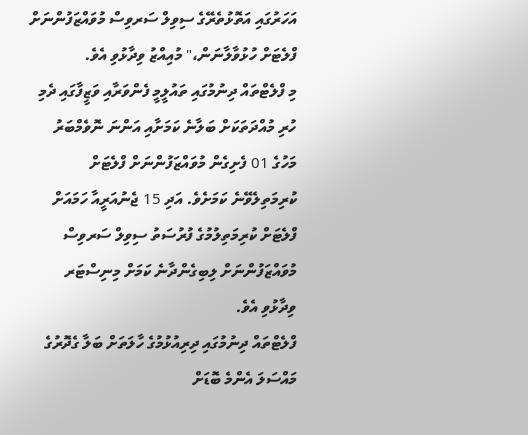އަހަރުގައި އަތޮޅުތެރޭގެ ސިވިލް ސަރވިސް މުވައްޒަފުންނަށް ފްލެޓަށް ހުޅުވާލާނަން،" މުއިއްޒު ވިދާޅުވި އެވެ.
މި ފްލެޓްތައް ދިނުމުގައި ތައުލީމީ ފެންވަރާއި ވަޒީފާގައި ދެމި ހުރި މުއްދަތަކަށް ބަލާނެ ކަމަށާއި އަންނަ ނޮވެމްބަރު މަހުގެ 01 ފެށިގެން މުވައްޒަފުންނަށް ފްލެޓަށް ކުރިމަތިލެވޭނެ ކަމަށެވެ. އަދި 15 ޖެނުއަރީއާ ހަމައަށް ފްލެޓަށް ކުރިމަތިލުމުގެ ފުރުސަތު ސިވިލް ސަރވިސް މުވައްޒަފުންނަށް ލިބިގެންދާނެ ކަމަށް މިނިސްޓަރ ވިދާޅުވި އެވެ.
ފްލެޓްތައް ދިނުމުގައި ދިރިއުޅުމުގެ ހާލަތަށް ބަލާ ގެދޮރުގެ މައްސަލަ އެންމެ ބޮޑަށް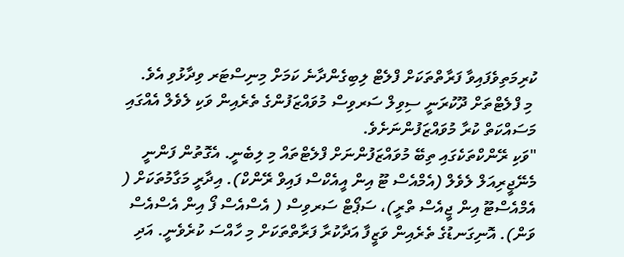ކުރިމަތިވެފައިވާ ފަރާތްތަކަށް ފްލެޓް ލިބިގެންދާނެ ކަމަށް މިނިސްޓަރ ވިދާޅުވި އެވެ.
 މި ފްލެޓްތަށް ދޫކުރަނީ ސިވިލް ސަރވިސް މުވައްޒަފުންގެ ތެރެއިން ވަކި ލެވެލް އެއްގައި މަސައްކަތް ކުރާ މުވައްޒަފުންނަށެވެ.
"ވަކި ރޭންކްތަކެގައި ތިބޭ މުވައްޒަފުންނަށް ފްލެޓްތައް މި ލިބެނީ. އެގޮތުން ފަންނީ މެނޭޖީރިއަލް ލެވެލް (އެމްއެސް ޓޫ އިން އީއެކްސް ފައިވް ރޭންކް). އިދާރީ މަގާމުތަކަށް ( އެމްއެސްޓޫ އިން ޖީއެސް ތްރީ)، ސަޕޯޓް ސަރވިސް ( އެސްއެސް ފޯ އިން އެސްއެސް ވަން). އޮނިގަނޑުގެ ތެރެއިން ވަޒީފާ އަދާކުރާ ފަރާތްތަކަށް މި ހާއްސަ ކުރެވެނީ. އަދި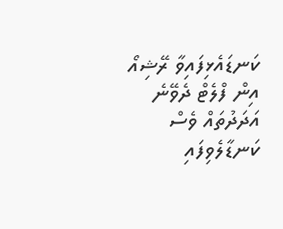ކަނޑައެޅިފައިވާ ރޭޝިއޯ އިން ފްލެޓް ދެވޭނެ އަދަދުތައް ވެސް ކަނޑާލެވިފައި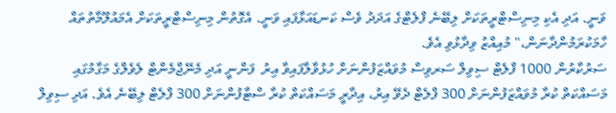ވަނީ. އަދި އެކި މިނިސްޓްރީތަކަށް ލިބޭނެ ފްލެޓްގެ އަދަދު ވެސް ކަނޑައަޅާފައި ވަނީ. އެގޮތުން މިނިސްޓްރީތަކަށް އެމައުލޫމާތުތައް ހާމަކުރަމުންދާނަން،" މުއިއްޒު ވިދާޅުވި އެވެ.
ސަރުކާރުން 1000 ފްލެޓް ސިވިލް ސަރވިސް މުވައްޒަފުންނަށް ހުޅުވާލާފައިވާ އިރު  ފަންނީ އަދި މެނޭޖްމެންޓް ލެވެލްގެ މަގާމުގައި މަސައްކަތް ކުރާ މުވައްޒަފުންނަށް 300 ފްލެޓް ދެވޭ އިރު، އިދާރީ މަސައްކަތް ކުރާ ސްޓާފުންނަށް 300 ފްލެޓް ލިބޭނެ އެވެ. އަދި ސިވިލް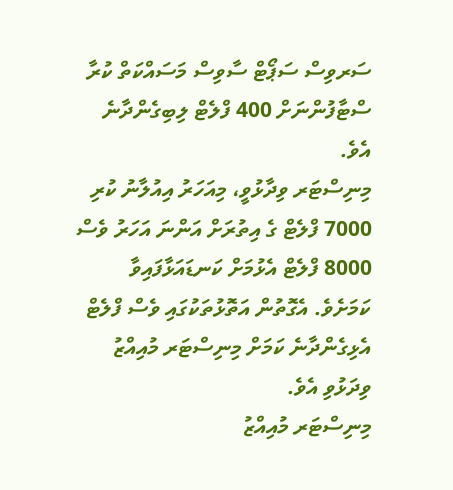ސަރވިސް ސަޕޯޓް ސާވިސް މަސައްކަތް ކުރާ ސްޓާފުންނަށް 400 ފްލެޓް ލިބިގެންދާނެ އެވެ.
މިނިސްޓަރ ވިދާޅުވީ، މިއަހަރު އިއުލާނު ކުރި 7000 ފްލެޓް ގެ އިތުރަށް އަންނަ އަހަރު ވެސް 8000 ފްލެޓް އެޅުމަށް ކަނޑައަޅާފައިވާ ކަމަށެވެ. އެގޮތުން އަތޮޅުތަކުގައި ވެސް ފްލެޓް އެޅިގެންދާނެ ކަމަށް މިނިސްޓަރ މުއިއްޒު ވިދަޅުވި އެވެ.
މިނިސްޓަރ މުއިއްޒު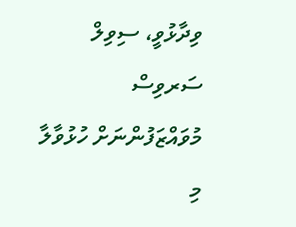ވިދާޅުވީ، ސިވިލް ސަރވިސް މުވައްޒަފުންނަށް ހުޅުވާލާ މި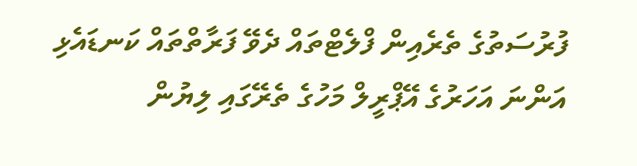ފުރުސަތުގެ ތެރެއިން ފްލެޓްތައް ދެވޭ ފަރާތްތައް ކަނޑައެޅި އަންނަ އަހަރުގެ އޭޕްރީލް މަހުގެ ތެރޭގައި ލިޔުން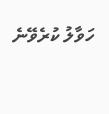ހަވާލު ކުރެވޭނެ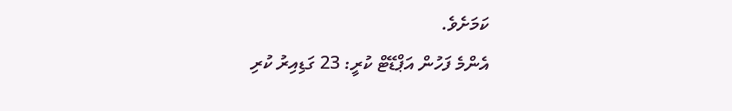ކަމަށެވެ.
އެންމެ ފަހުން އަޕްޑޭޓް ކުރީ: 23 ގަޑިއިރު ކުރި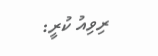ރިވިއު ކުރީ: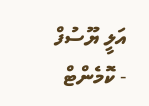އަލީ ޔޫސުފް
- ކޮމެންޓް